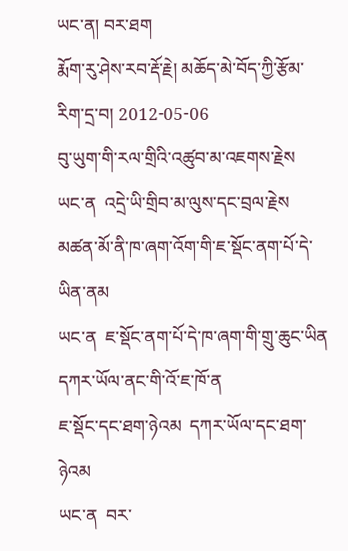ཡང་ན། བར་ཐག
རྨོག་རུ་ཤེས་རབ་རྡོ་རྗེ། མཆོད་མེ་བོད་ཀྱི་རྩོམ་རིག་དྲ་བ། 2012-05-06
བུ་ཡུག་གི་རལ་གྲིའི་འཚུབ་མ་འཇགས་རྗེས
ཡང་ན  འདྲེ་ཡི་གྲིབ་མ་ལུས་དང་བྲལ་རྗེས
མཚན་མོ་ནི་ཁ་ཞག་འོག་གི་ཇ་སྡོང་ནག་པོ་དེ་ཡིན་ནམ
ཡང་ན  ཇ་སྡོང་ནག་པོ་དེ་ཁ་ཞག་གི་གྲུ་ཆུང་ཡིན
དཀར་ཡོལ་ནང་གི་འོ་ཇ་ཁོ་ན
ཇ་སྡོང་དང་ཐག་ཉེའམ  དཀར་ཡོལ་དང་ཐག་ཉེའམ
ཡང་ན  བར་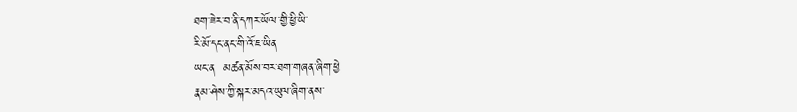ཐག་ཟེར་བ་ནི་དཀར་ཡོལ་གྱི་ཕྱི་ཡི་
རི་མོ་དང་ནང་གི་འོ་ཇ་ཡིན
ཡང་ན  མཚན་མོས་བར་ཐག་གཞན་ཞིག་ཕྱེ
རྣམ་ཤེས་ཀྱི་སྐར་མདའ་ཡུལ་ཞིག་ནས་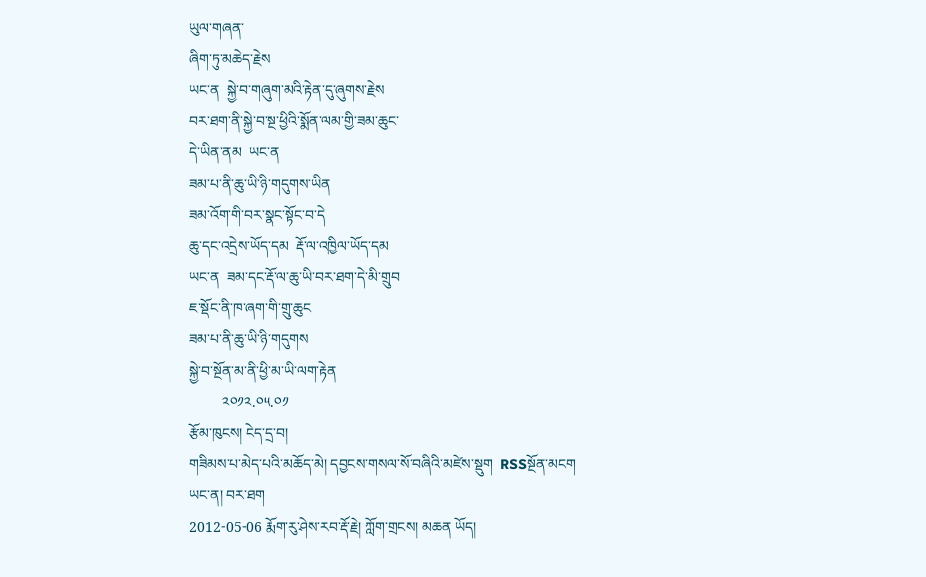ཡུལ་གཞན་
ཞིག་ཏུ་མཆེད་རྗེས
ཡང་ན  སྐྱེ་བ་གཞུག་མའི་རྟེན་དུ་ཞུགས་རྗེས
བར་ཐག་ནི་སྐྱེ་བ་སྔ་ཕྱིའི་སྨོན་ལམ་གྱི་ཟམ་ཆུང་
དེ་ཡིན་ནམ  ཡང་ན
ཟམ་པ་ནི་ཆུ་ཡི་ཉི་གདུགས་ཡིན
ཟམ་འོག་གི་བར་སྣང་སྟོང་བ་དེ
ཆུ་དང་འདྲེས་ཡོད་དམ  རྡོ་ལ་འཁྱིལ་ཡོད་དམ
ཡང་ན  ཟམ་དང་རྡོ་ལ་ཆུ་ཡི་བར་ཐག་དེ་མི་གྲུབ
ཇ་སྡོང་ནི་ཁ་ཞག་གི་གྲུ་ཆུང
ཟམ་པ་ནི་ཆུ་ཡི་ཉི་གདུགས
སྐྱེ་བ་སྔོན་མ་ནི་ཕྱི་མ་ཡི་ལག་རྟེན
         ༢༠༡༢.༠༥.༠༡
རྩོམ་ཁུངས། ངེད་དྲ་བ།
གཟིམས་པ་མེད་པའི་མཆོད་མེ། དབྱངས་གསལ་སོ་བཞིའི་མཛེས་སྡུག  RSSསྔོན་མངག
ཡང་ན། བར་ཐག
2012-05-06 རྨོག་རུ་ཤེས་རབ་རྡོ་རྗེ། ཀློག་གྲངས། མཆན ཡོད།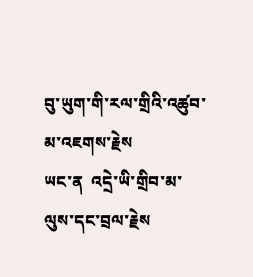བུ་ཡུག་གི་རལ་གྲིའི་འཚུབ་མ་འཇགས་རྗེས
ཡང་ན  འདྲེ་ཡི་གྲིབ་མ་ལུས་དང་བྲལ་རྗེས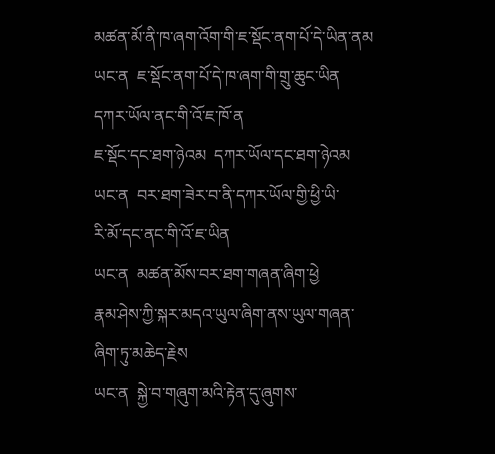མཚན་མོ་ནི་ཁ་ཞག་འོག་གི་ཇ་སྡོང་ནག་པོ་དེ་ཡིན་ནམ
ཡང་ན  ཇ་སྡོང་ནག་པོ་དེ་ཁ་ཞག་གི་གྲུ་ཆུང་ཡིན
དཀར་ཡོལ་ནང་གི་འོ་ཇ་ཁོ་ན
ཇ་སྡོང་དང་ཐག་ཉེའམ  དཀར་ཡོལ་དང་ཐག་ཉེའམ
ཡང་ན  བར་ཐག་ཟེར་བ་ནི་དཀར་ཡོལ་གྱི་ཕྱི་ཡི་
རི་མོ་དང་ནང་གི་འོ་ཇ་ཡིན
ཡང་ན  མཚན་མོས་བར་ཐག་གཞན་ཞིག་ཕྱེ
རྣམ་ཤེས་ཀྱི་སྐར་མདའ་ཡུལ་ཞིག་ནས་ཡུལ་གཞན་
ཞིག་ཏུ་མཆེད་རྗེས
ཡང་ན  སྐྱེ་བ་གཞུག་མའི་རྟེན་དུ་ཞུགས་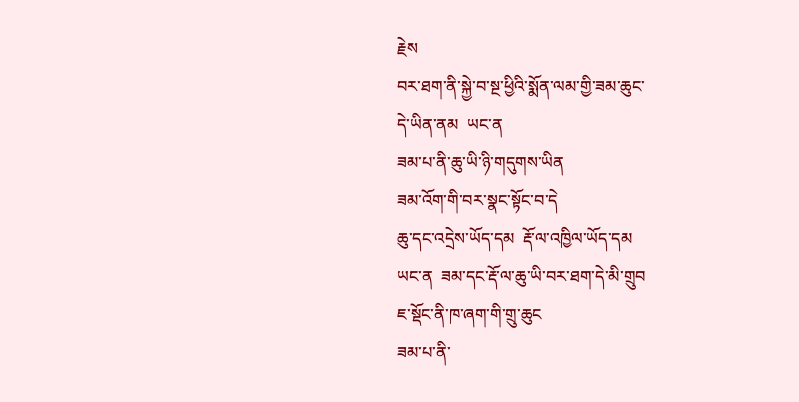རྗེས
བར་ཐག་ནི་སྐྱེ་བ་སྔ་ཕྱིའི་སྨོན་ལམ་གྱི་ཟམ་ཆུང་
དེ་ཡིན་ནམ  ཡང་ན
ཟམ་པ་ནི་ཆུ་ཡི་ཉི་གདུགས་ཡིན
ཟམ་འོག་གི་བར་སྣང་སྟོང་བ་དེ
ཆུ་དང་འདྲེས་ཡོད་དམ  རྡོ་ལ་འཁྱིལ་ཡོད་དམ
ཡང་ན  ཟམ་དང་རྡོ་ལ་ཆུ་ཡི་བར་ཐག་དེ་མི་གྲུབ
ཇ་སྡོང་ནི་ཁ་ཞག་གི་གྲུ་ཆུང
ཟམ་པ་ནི་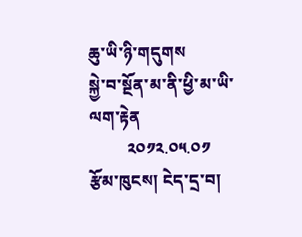ཆུ་ཡི་ཉི་གདུགས
སྐྱེ་བ་སྔོན་མ་ནི་ཕྱི་མ་ཡི་ལག་རྟེན
         ༢༠༡༢.༠༥.༠༡
རྩོམ་ཁུངས། ངེད་དྲ་བ།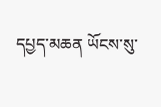དཔྱད་མཆན ཡོངས་སུ་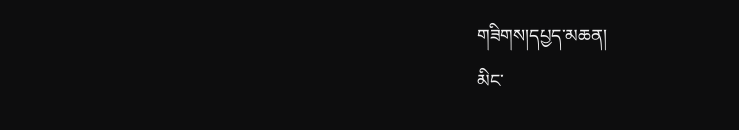གཟིགས།དཔྱད་མཆན།
མིང་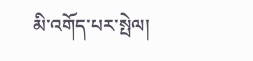མི་འགོད་པར་སྤེལ།